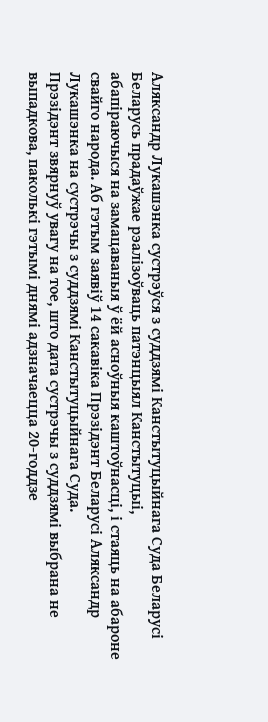Аляксандр Лукашэнка сустрэўся з суддзямі Канстытуцыйнага Суда Беларусі
Беларусь прадаўжае рэалізоўваць патэнцыял Канстытуцыі,
абапіраючыся на замацаваныя ў ёй асноўныя каштоўнасці, і стаяць на абароне
свайго народа. Аб гэтым заявіў 14 сакавіка Прэзідэнт Беларусі Аляксандр
Лукашэнка на сустрэчы з суддзямі Канстытуцыйнага Суда.
Прэзідэнт звярнуў увагу на тое, што дата сустрэчы з суддзямі выбрана не выпадкова, паколькі гэтымі днямі адзначаецца 20-годдзе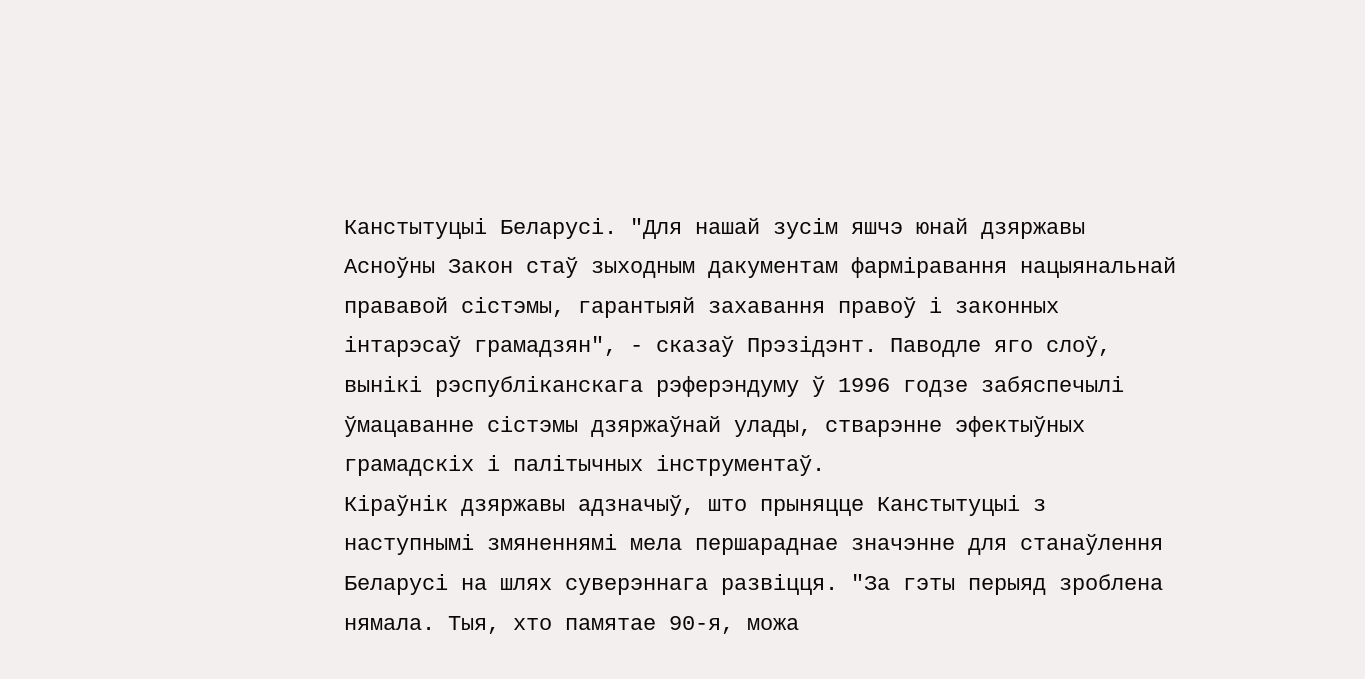Канстытуцыі Беларусі. "Для нашай зусім яшчэ юнай дзяржавы Асноўны Закон стаў зыходным дакументам фарміравання нацыянальнай прававой сістэмы, гарантыяй захавання правоў і законных інтарэсаў грамадзян", - сказаў Прэзідэнт. Паводле яго слоў, вынікі рэспубліканскага рэферэндуму ў 1996 годзе забяспечылі ўмацаванне сістэмы дзяржаўнай улады, стварэнне эфектыўных грамадскіх і палітычных інструментаў.
Кіраўнік дзяржавы адзначыў, што прыняцце Канстытуцыі з наступнымі змяненнямі мела першараднае значэнне для станаўлення Беларусі на шлях суверэннага развіцця. "За гэты перыяд зроблена нямала. Тыя, хто памятае 90-я, можа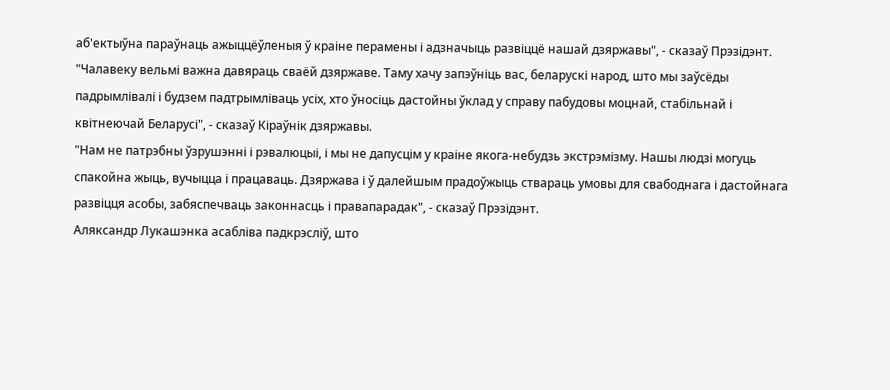аб'ектыўна параўнаць ажыццёўленыя ў краіне перамены і адзначыць развіццё нашай дзяржавы", - сказаў Прэзідэнт.
"Чалавеку вельмі важна давяраць сваёй дзяржаве. Таму хачу запэўніць вас, беларускі народ, што мы заўсёды падрымлівалі і будзем падтрымліваць усіх, хто ўносіць дастойны ўклад у справу пабудовы моцнай, стабільнай і квітнеючай Беларусі", - сказаў Кіраўнік дзяржавы.
"Нам не патрэбны ўзрушэнні і рэвалюцыі, і мы не дапусцім у краіне якога-небудзь экстрэмізму. Нашы людзі могуць спакойна жыць, вучыцца і працаваць. Дзяржава і ў далейшым прадоўжыць ствараць умовы для свабоднага і дастойнага развіцця асобы, забяспечваць законнасць і правапарадак", - сказаў Прэзідэнт.
Аляксандр Лукашэнка асабліва падкрэсліў, што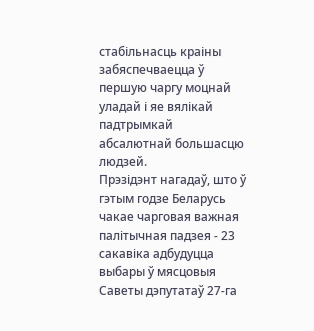стабільнасць краіны забяспечваецца ў першую чаргу моцнай уладай і яе вялікай падтрымкай абсалютнай большасцю людзей.
Прэзідэнт нагадаў, што ў гэтым годзе Беларусь чакае чарговая важная палітычная падзея - 23 сакавіка адбудуцца выбары ў мясцовыя Саветы дэпутатаў 27-га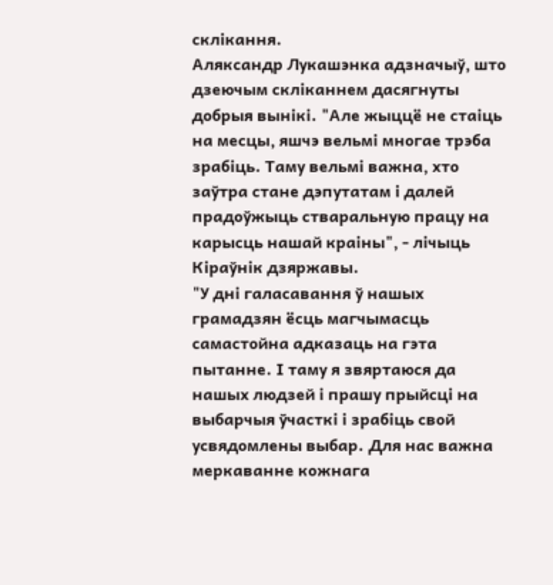склікання.
Аляксандр Лукашэнка адзначыў, што дзеючым скліканнем дасягнуты добрыя вынікі. "Але жыццё не стаіць на месцы, яшчэ вельмі многае трэба зрабіць. Таму вельмі важна, хто заўтра стане дэпутатам і далей прадоўжыць стваральную працу на карысць нашай краіны", - лічыць Кіраўнік дзяржавы.
"У дні галасавання ў нашых грамадзян ёсць магчымасць самастойна адказаць на гэта пытанне. І таму я звяртаюся да нашых людзей і прашу прыйсці на выбарчыя ўчасткі і зрабіць свой усвядомлены выбар. Для нас важна меркаванне кожнага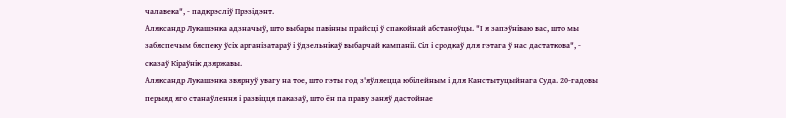чалавека", - падкрэсліў Прэзідэнт.
Аляксандр Лукашэнка адзначыў, што выбары павінны прайсці ў спакойнай абстаноўцы. "І я запэўніваю вас, што мы забяспечым бяспеку ўсіх арганізатараў і ўдзельнікаў выбарчай кампаніі. Сіл і сродкаў для гэтага ў нас дастаткова", - сказаў Кіраўнік дзяржавы.
Аляксандр Лукашэнка звярнуў увагу на тое, што гэты год з'яўляецца юбілейным і для Канстытуцыйнага Суда. 20-гадовы перыяд яго станаўлення і развіцця паказаў, што ён па праву заняў дастойнае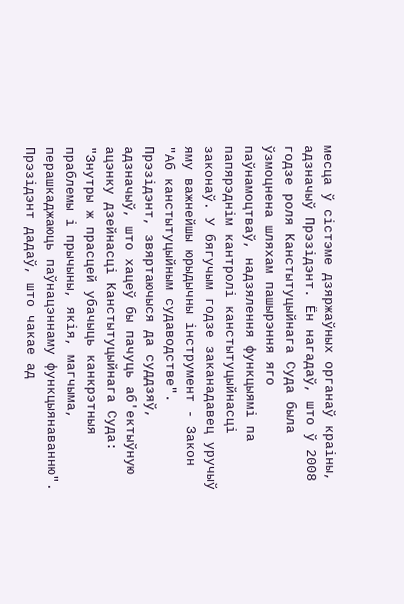месца ў сістэме дзяржаўных органаў краіны, адзначыў Прэзідэнт. Ён нагадаў, што ў 2008 годзе роля Канстытуцыйнага Суда была ўзмоцнена шляхам пашырэння яго паўнамоцтваў, надзялення функцыямі па папярэднім кантролі канстытуцыйнасці законаў. У бягучым годзе заканадавец уручыў яму важнейшы юрыдычны інструмент - Закон "Аб канстытуцыйным судаводстве".
Прэзідэнт, звяртаючыся да суддзяў, адзначыў, што хацеў бы пачуць аб'ектыўную ацэнку дзейнасці Канстытуцыйнага Суда: "Знутры ж прасцей убачыць канкрэтныя праблемы і прычыны, якія, магчыма, перашкаджаюць паўнацэннаму функцыянаванню".
Прэзідэнт дадаў, што чакае ад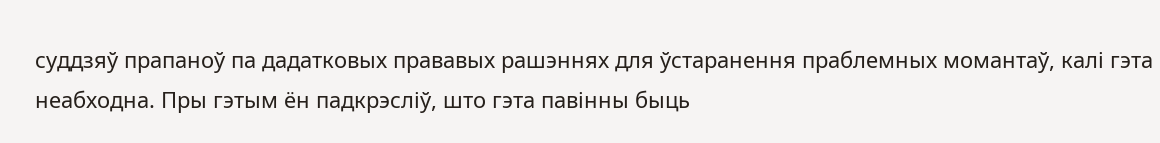суддзяў прапаноў па дадатковых прававых рашэннях для ўстаранення праблемных момантаў, калі гэта неабходна. Пры гэтым ён падкрэсліў, што гэта павінны быць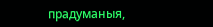прадуманыя,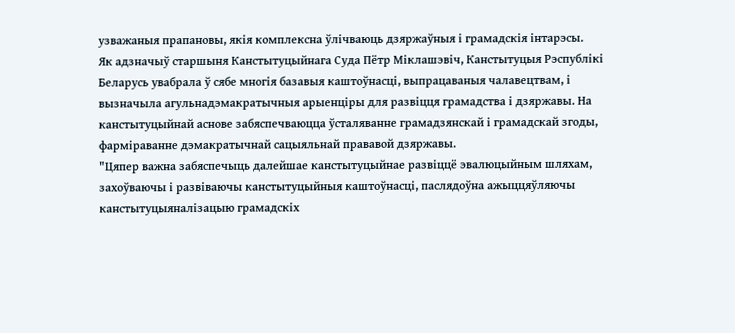узважаныя прапановы, якія комплексна ўлічваюць дзяржаўныя і грамадскія інтарэсы.
Як адзначыў старшыня Канстытуцыйнага Суда Пётр Міклашэвіч, Канстытуцыя Рэспублікі Беларусь увабрала ў сябе многія базавыя каштоўнасці, выпрацаваныя чалавецтвам, і вызначыла агульнадэмакратычныя арыенціры для развіцця грамадства і дзяржавы. На канстытуцыйнай аснове забяспечваюцца ўсталяванне грамадзянскай і грамадскай згоды, фарміраванне дэмакратычнай сацыяльнай прававой дзяржавы.
"Цяпер важна забяспечыць далейшае канстытуцыйнае развіццё эвалюцыйным шляхам, захоўваючы і развіваючы канстытуцыйныя каштоўнасці, паслядоўна ажыццяўляючы канстытуцыяналізацыю грамадскіх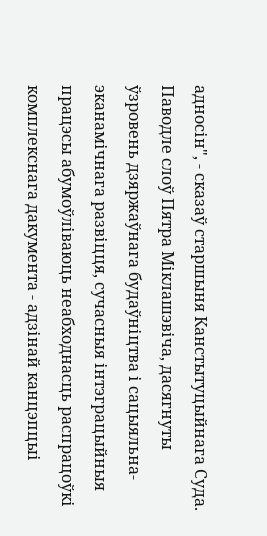адносін", - сказаў старшыня Канстытуцыйнага Суда.
Паводле слоў Пятра Міклашэвіча, дасягнуты ўзровень дзяржаўнага будаўніцтва і сацыяльна-эканамічнага развіцця, сучасныя інтэграцыйныя працэсы абумоўліваюць неабходнасць распрацоўкі комплекснага дакумента - адзінай канцэпцыі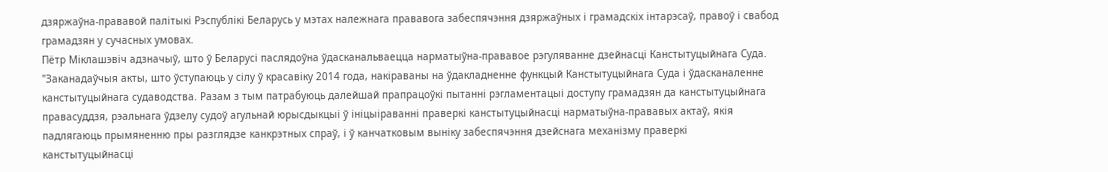дзяржаўна-прававой палітыкі Рэспублікі Беларусь у мэтах належнага прававога забеспячэння дзяржаўных і грамадскіх інтарэсаў, правоў і свабод грамадзян у сучасных умовах.
Пётр Міклашэвіч адзначыў, што ў Беларусі паслядоўна ўдасканальваецца нарматыўна-прававое рэгуляванне дзейнасці Канстытуцыйнага Суда. "Заканадаўчыя акты, што ўступаюць у сілу ў красавіку 2014 года, накіраваны на ўдакладненне функцый Канстытуцыйнага Суда і ўдасканаленне канстытуцыйнага судаводства. Разам з тым патрабуюць далейшай прапрацоўкі пытанні рэгламентацыі доступу грамадзян да канстытуцыйнага правасуддзя, рэальнага ўдзелу судоў агульнай юрысдыкцыі ў ініцыіраванні праверкі канстытуцыйнасці нарматыўна-прававых актаў, якія падлягаюць прымяненню пры разглядзе канкрэтных спраў, і ў канчатковым выніку забеспячэння дзейснага механізму праверкі канстытуцыйнасці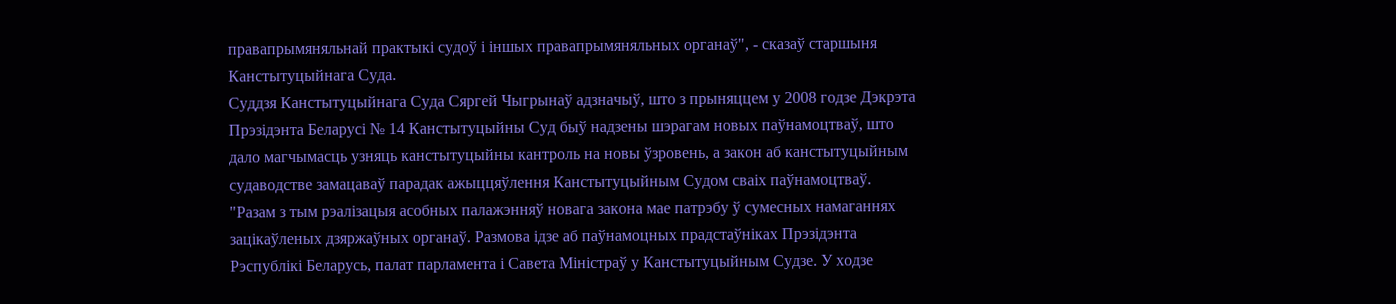правапрымяняльнай практыкі судоў і іншых правапрымяняльных органаў", - сказаў старшыня Канстытуцыйнага Суда.
Суддзя Канстытуцыйнага Суда Сяргей Чыгрынаў адзначыў, што з прыняццем у 2008 годзе Дэкрэта Прэзідэнта Беларусі № 14 Канстытуцыйны Суд быў надзены шэрагам новых паўнамоцтваў, што дало магчымасць узняць канстытуцыйны кантроль на новы ўзровень, а закон аб канстытуцыйным судаводстве замацаваў парадак ажыццяўлення Канстытуцыйным Судом сваіх паўнамоцтваў. "Разам з тым рэалізацыя асобных палажэнняў новага закона мае патрэбу ў сумесных намаганнях зацікаўленых дзяржаўных органаў. Размова ідзе аб паўнамоцных прадстаўніках Прэзідэнта Рэспублікі Беларусь, палат парламента і Савета Міністраў у Канстытуцыйным Судзе. У ходзе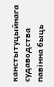канстытуцыйнага судаводства павінна быць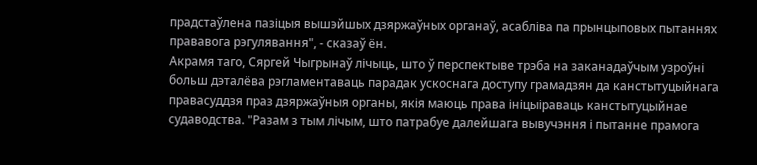прадстаўлена пазіцыя вышэйшых дзяржаўных органаў, асабліва па прынцыповых пытаннях прававога рэгулявання", - сказаў ён.
Акрамя таго, Сяргей Чыгрынаў лічыць, што ў перспектыве трэба на заканадаўчым узроўні больш дэталёва рэгламентаваць парадак ускоснага доступу грамадзян да канстытуцыйнага правасуддзя праз дзяржаўныя органы, якія маюць права ініцыіраваць канстытуцыйнае судаводства. "Разам з тым лічым, што патрабуе далейшага вывучэння і пытанне прамога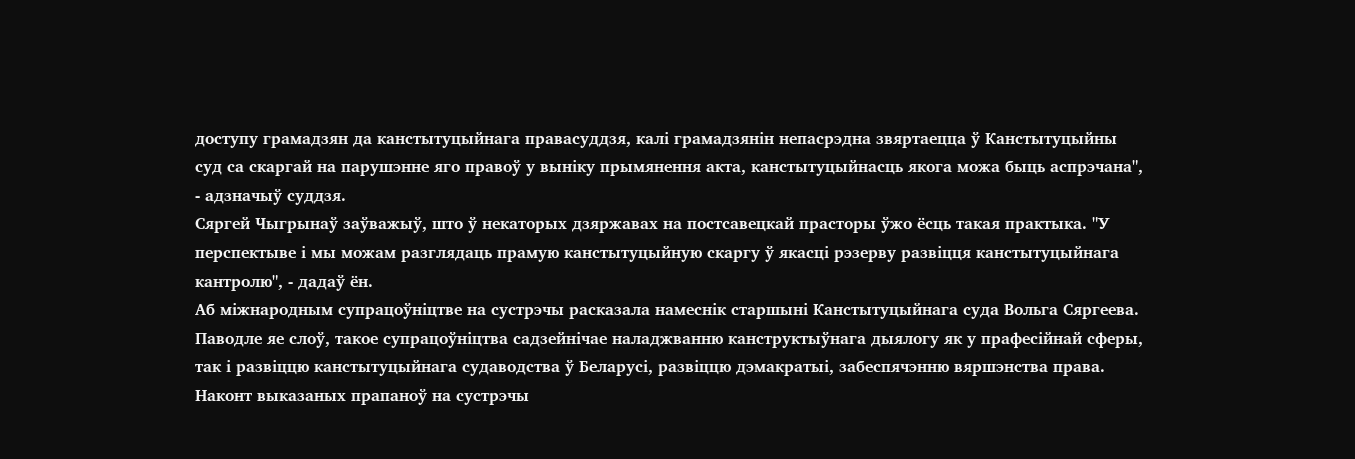доступу грамадзян да канстытуцыйнага правасуддзя, калі грамадзянін непасрэдна звяртаецца ў Канстытуцыйны суд са скаргай на парушэнне яго правоў у выніку прымянення акта, канстытуцыйнасць якога можа быць аспрэчана", - адзначыў суддзя.
Сяргей Чыгрынаў заўважыў, што ў некаторых дзяржавах на постсавецкай прасторы ўжо ёсць такая практыка. "У перспектыве і мы можам разглядаць прамую канстытуцыйную скаргу ў якасці рэзерву развіцця канстытуцыйнага кантролю", - дадаў ён.
Аб міжнародным супрацоўніцтве на сустрэчы расказала намеснік старшыні Канстытуцыйнага суда Вольга Сяргеева. Паводле яе слоў, такое супрацоўніцтва садзейнічае наладжванню канструктыўнага дыялогу як у прафесійнай сферы, так і развіццю канстытуцыйнага судаводства ў Беларусі, развіццю дэмакратыі, забеспячэнню вяршэнства права.
Наконт выказаных прапаноў на сустрэчы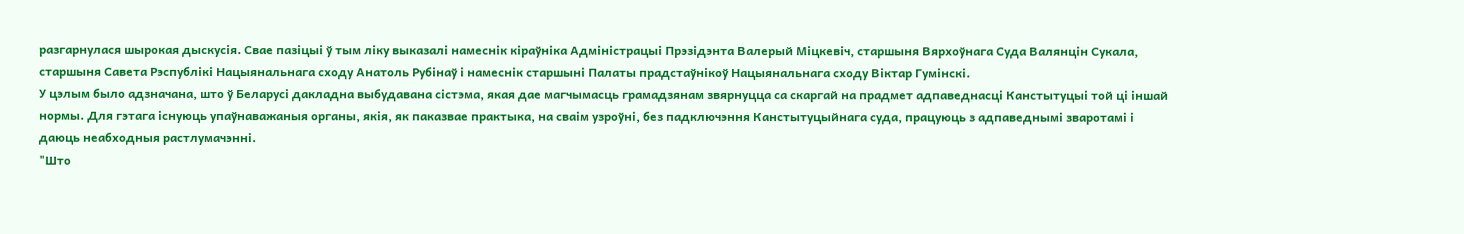разгарнулася шырокая дыскусія. Свае пазіцыі ў тым ліку выказалі намеснік кіраўніка Адміністрацыі Прэзідэнта Валерый Міцкевіч, старшыня Вярхоўнага Суда Валянцін Сукала, старшыня Савета Рэспублікі Нацыянальнага сходу Анатоль Рубінаў і намеснік старшыні Палаты прадстаўнікоў Нацыянальнага сходу Віктар Гумінскі.
У цэлым было адзначана, што ў Беларусі дакладна выбудавана сістэма, якая дае магчымасць грамадзянам звярнуцца са скаргай на прадмет адпаведнасці Канстытуцыі той ці іншай нормы. Для гэтага існуюць упаўнаважаныя органы, якія, як паказвае практыка, на сваім узроўні, без падключэння Канстытуцыйнага суда, працуюць з адпаведнымі зваротамі і даюць неабходныя растлумачэнні.
"Што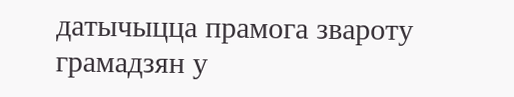датычыцца прамога звароту грамадзян у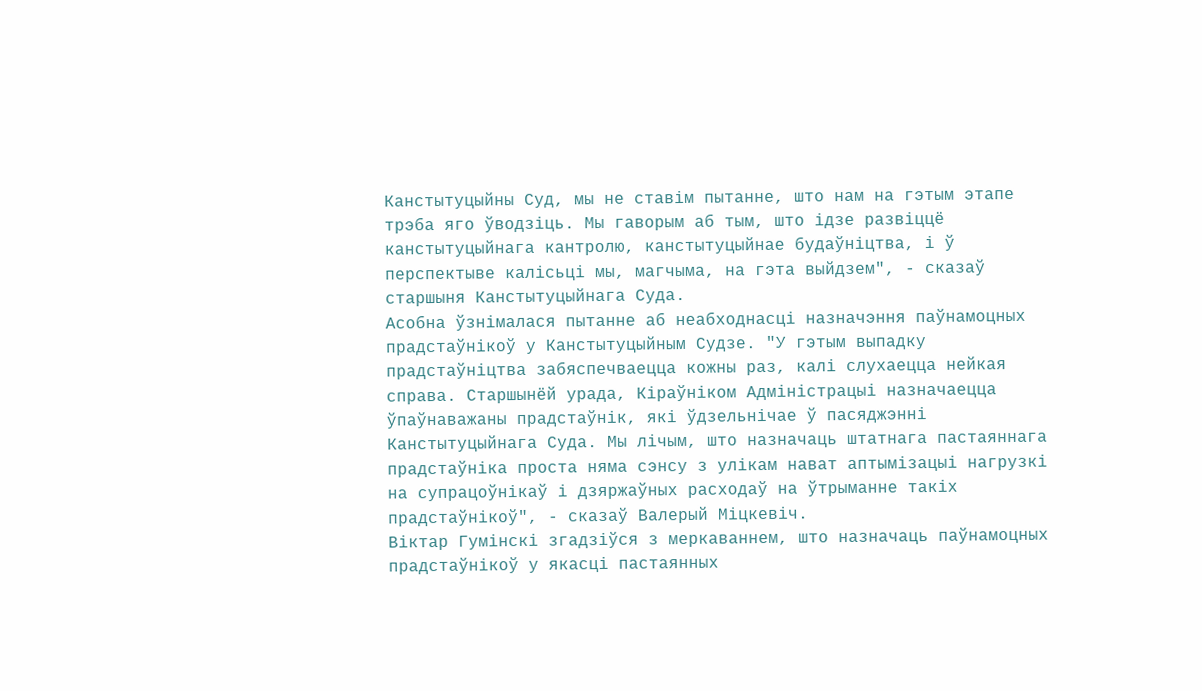Канстытуцыйны Суд, мы не ставім пытанне, што нам на гэтым этапе трэба яго ўводзіць. Мы гаворым аб тым, што ідзе развіццё канстытуцыйнага кантролю, канстытуцыйнае будаўніцтва, і ў перспектыве калісьці мы, магчыма, на гэта выйдзем", - сказаў старшыня Канстытуцыйнага Суда.
Асобна ўзнімалася пытанне аб неабходнасці назначэння паўнамоцных прадстаўнікоў у Канстытуцыйным Судзе. "У гэтым выпадку прадстаўніцтва забяспечваецца кожны раз, калі слухаецца нейкая справа. Старшынёй урада, Кіраўніком Адміністрацыі назначаецца ўпаўнаважаны прадстаўнік, які ўдзельнічае ў пасяджэнні Канстытуцыйнага Суда. Мы лічым, што назначаць штатнага пастаяннага прадстаўніка проста няма сэнсу з улікам нават аптымізацыі нагрузкі на супрацоўнікаў і дзяржаўных расходаў на ўтрыманне такіх прадстаўнікоў", - сказаў Валерый Міцкевіч.
Віктар Гумінскі згадзіўся з меркаваннем, што назначаць паўнамоцных прадстаўнікоў у якасці пастаянных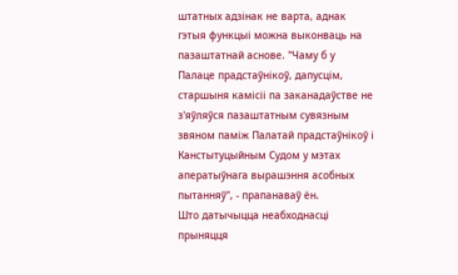штатных адзінак не варта, аднак гэтыя функцыі можна выконваць на пазаштатнай аснове. "Чаму б у Палаце прадстаўнікоў, дапусцім, старшыня камісіі па заканадаўстве не з'яўляўся пазаштатным сувязным звяном паміж Палатай прадстаўнікоў і Канстытуцыйным Судом у мэтах аператыўнага вырашэння асобных пытанняў", - прапанаваў ён.
Што датычыцца неабходнасці прыняцця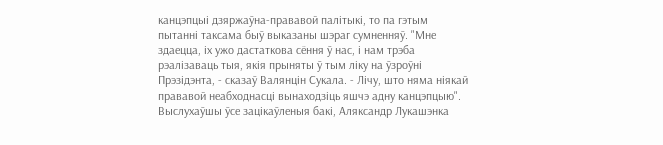канцэпцыі дзяржаўна-прававой палітыкі, то па гэтым пытанні таксама быў выказаны шэраг сумненняў. "Мне здаецца, іх ужо дастаткова сёння ў нас, і нам трэба рэалізаваць тыя, якія прыняты ў тым ліку на ўзроўні Прэзідэнта, - сказаў Валянцін Сукала. - Лічу, што няма ніякай прававой неабходнасці вынаходзіць яшчэ адну канцэпцыю".
Выслухаўшы ўсе зацікаўленыя бакі, Аляксандр Лукашэнка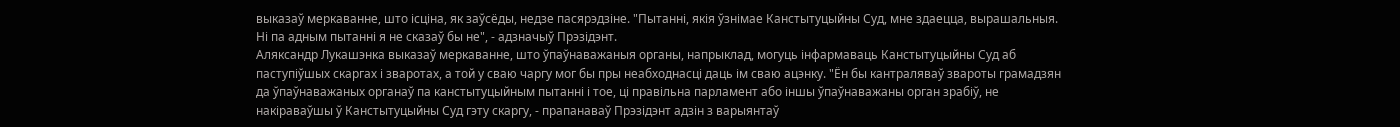выказаў меркаванне, што ісціна, як заўсёды, недзе пасярэдзіне. "Пытанні, якія ўзнімае Канстытуцыйны Суд, мне здаецца, вырашальныя. Ні па адным пытанні я не сказаў бы не", - адзначыў Прэзідэнт.
Аляксандр Лукашэнка выказаў меркаванне, што ўпаўнаважаныя органы, напрыклад, могуць інфармаваць Канстытуцыйны Суд аб паступіўшых скаргах і зваротах, а той у сваю чаргу мог бы пры неабходнасці даць ім сваю ацэнку. "Ён бы кантраляваў звароты грамадзян да ўпаўнаважаных органаў па канстытуцыйным пытанні і тое, ці правільна парламент або іншы ўпаўнаважаны орган зрабіў, не накіраваўшы ў Канстытуцыйны Суд гэту скаргу, - прапанаваў Прэзідэнт адзін з варыянтаў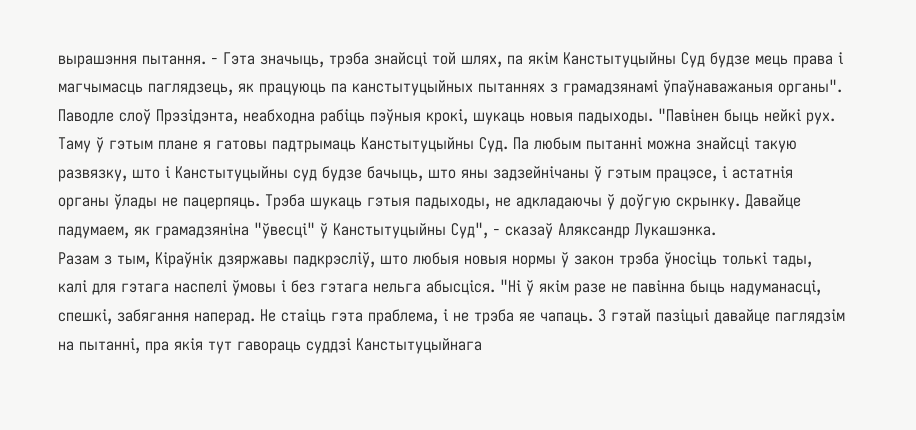вырашэння пытання. - Гэта значыць, трэба знайсці той шлях, па якім Канстытуцыйны Суд будзе мець права і магчымасць паглядзець, як працуюць па канстытуцыйных пытаннях з грамадзянамі ўпаўнаважаныя органы".
Паводле слоў Прэзідэнта, неабходна рабіць пэўныя крокі, шукаць новыя падыходы. "Павінен быць нейкі рух. Таму ў гэтым плане я гатовы падтрымаць Канстытуцыйны Суд. Па любым пытанні можна знайсці такую развязку, што і Канстытуцыйны суд будзе бачыць, што яны задзейнічаны ў гэтым працэсе, і астатнія органы ўлады не пацерпяць. Трэба шукаць гэтыя падыходы, не адкладаючы ў доўгую скрынку. Давайце падумаем, як грамадзяніна "ўвесці" ў Канстытуцыйны Суд", - сказаў Аляксандр Лукашэнка.
Разам з тым, Кіраўнік дзяржавы падкрэсліў, што любыя новыя нормы ў закон трэба ўносіць толькі тады, калі для гэтага наспелі ўмовы і без гэтага нельга абысціся. "Ні ў якім разе не павінна быць надуманасці, спешкі, забягання наперад. Не стаіць гэта праблема, і не трэба яе чапаць. З гэтай пазіцыі давайце паглядзім на пытанні, пра якія тут гавораць суддзі Канстытуцыйнага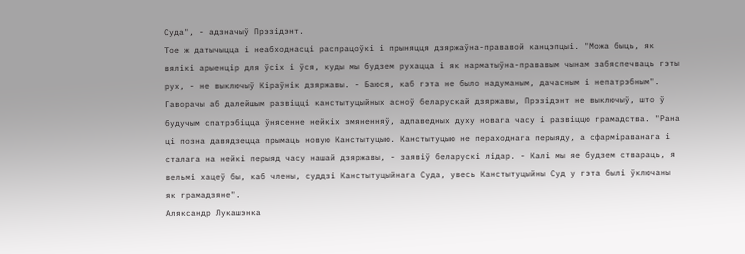Суда", - адзначыў Прэзідэнт.
Тое ж датычыцца і неабходнасці распрацоўкі і прыняцця дзяржаўна-прававой канцэпцыі. "Можа быць, як вялікі арыенцір для ўсіх і ўся, куды мы будзем рухацца і як нарматыўна-прававым чынам забяспечваць гэты рух, - не выключыў Кіраўнік дзяржавы. - Баюся, каб гэта не было надуманым, дачасным і непатрэбным".
Гаворачы аб далейшым развіцці канстытуцыйных асноў беларускай дзяржавы, Прэзідэнт не выключыў, што ў будучым спатрэбіцца ўнясенне нейкіх змяненняў, адпаведных духу новага часу і развіццю грамадства. "Рана ці позна давядзецца прымаць новую Канстытуцыю. Канстытуцыю не пераходнага перыяду, а сфарміраванага і сталага на нейкі перыяд часу нашай дзяржавы, - заявіў беларускі лідар. - Калі мы яе будзем ствараць, я вельмі хацеў бы, каб члены, суддзі Канстытуцыйнага Суда, увесь Канстытуцыйны Суд у гэта былі ўключаны як грамадзяне".
Аляксандр Лукашэнка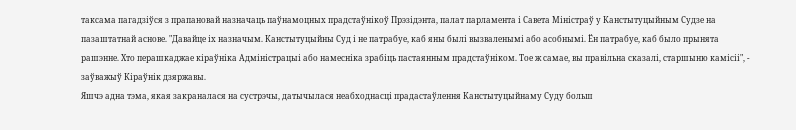таксама пагадзіўся з прапановай назначаць паўнамоцных прадстаўнікоў Прэзідэнта, палат парламента і Савета Міністраў у Канстытуцыйным Судзе на пазаштатнай аснове. "Давайце іх назначым. Канстытуцыйны Суд і не патрабуе, каб яны былі вызваленымі або асобнымі. Ён патрабуе, каб было прынята рашэнне. Хто перашкаджае кіраўніка Адміністрацыі або намесніка зрабіць пастаянным прадстаўніком. Тое ж самае, вы правільна сказалі, старшыню камісіі", - заўважыў Кіраўнік дзяржавы.
Яшчэ адна тэма, якая закраналася на сустрэчы, датычылася неабходнасці прадастаўлення Канстытуцыйнаму Суду больш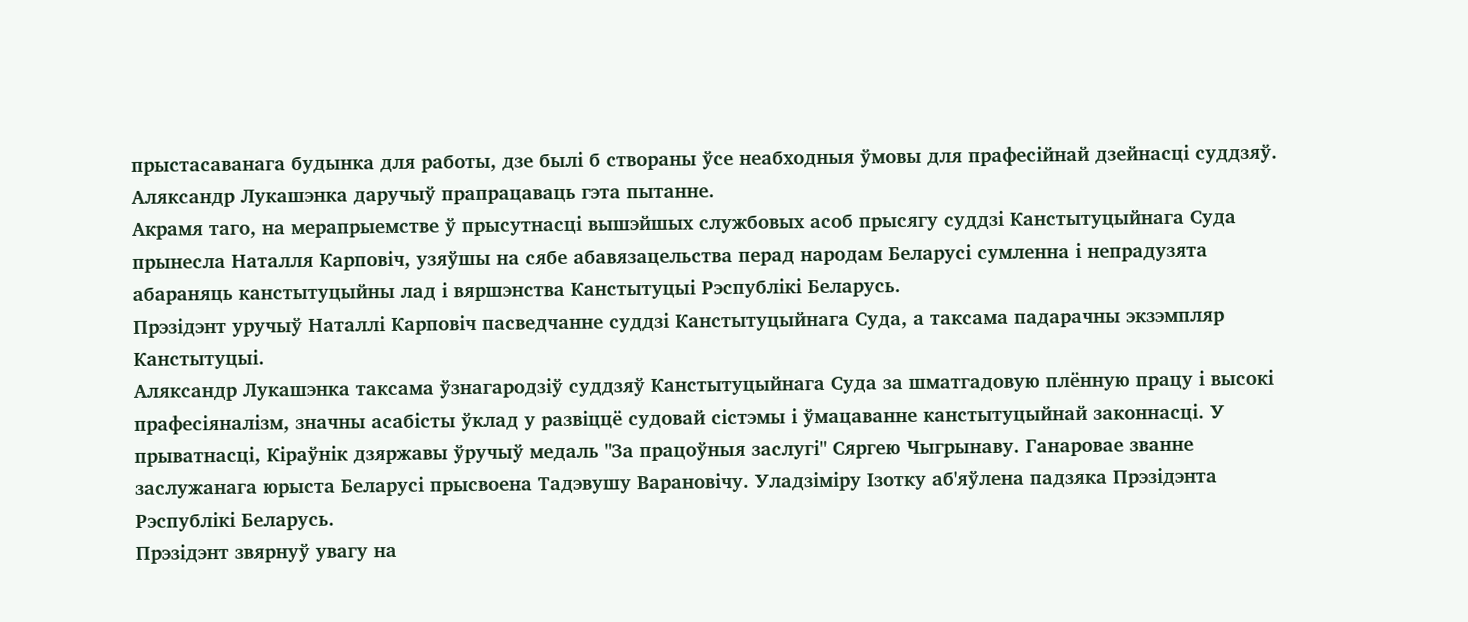прыстасаванага будынка для работы, дзе былі б створаны ўсе неабходныя ўмовы для прафесійнай дзейнасці суддзяў. Аляксандр Лукашэнка даручыў прапрацаваць гэта пытанне.
Акрамя таго, на мерапрыемстве ў прысутнасці вышэйшых службовых асоб прысягу суддзі Канстытуцыйнага Суда прынесла Наталля Карповіч, узяўшы на сябе абавязацельства перад народам Беларусі сумленна і непрадузята абараняць канстытуцыйны лад і вяршэнства Канстытуцыі Рэспублікі Беларусь.
Прэзідэнт уручыў Наталлі Карповіч пасведчанне суддзі Канстытуцыйнага Суда, а таксама падарачны экзэмпляр Канстытуцыі.
Аляксандр Лукашэнка таксама ўзнагародзіў суддзяў Канстытуцыйнага Суда за шматгадовую плённую працу і высокі прафесіяналізм, значны асабісты ўклад у развіццё судовай сістэмы і ўмацаванне канстытуцыйнай законнасці. У прыватнасці, Кіраўнік дзяржавы ўручыў медаль "За працоўныя заслугі" Сяргею Чыгрынаву. Ганаровае званне заслужанага юрыста Беларусі прысвоена Тадэвушу Варановічу. Уладзіміру Ізотку аб'яўлена падзяка Прэзідэнта Рэспублікі Беларусь.
Прэзідэнт звярнуў увагу на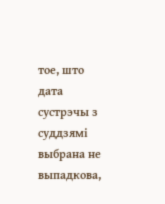тое, што дата сустрэчы з суддзямі выбрана не выпадкова,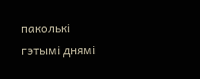паколькі гэтымі днямі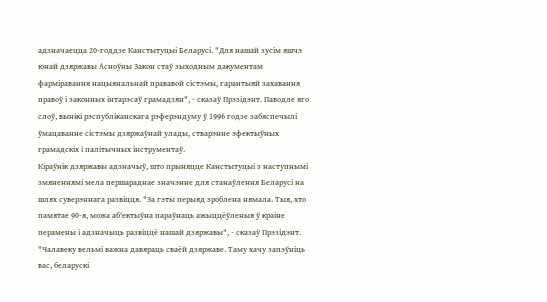адзначаецца 20-годдзе Канстытуцыі Беларусі. "Для нашай зусім яшчэ юнай дзяржавы Асноўны Закон стаў зыходным дакументам фарміравання нацыянальнай прававой сістэмы, гарантыяй захавання правоў і законных інтарэсаў грамадзян", - сказаў Прэзідэнт. Паводле яго слоў, вынікі рэспубліканскага рэферэндуму ў 1996 годзе забяспечылі ўмацаванне сістэмы дзяржаўнай улады, стварэнне эфектыўных грамадскіх і палітычных інструментаў.
Кіраўнік дзяржавы адзначыў, што прыняцце Канстытуцыі з наступнымі змяненнямі мела першараднае значэнне для станаўлення Беларусі на шлях суверэннага развіцця. "За гэты перыяд зроблена нямала. Тыя, хто памятае 90-я, можа аб'ектыўна параўнаць ажыццёўленыя ў краіне перамены і адзначыць развіццё нашай дзяржавы", - сказаў Прэзідэнт.
"Чалавеку вельмі важна давяраць сваёй дзяржаве. Таму хачу запэўніць вас, беларускі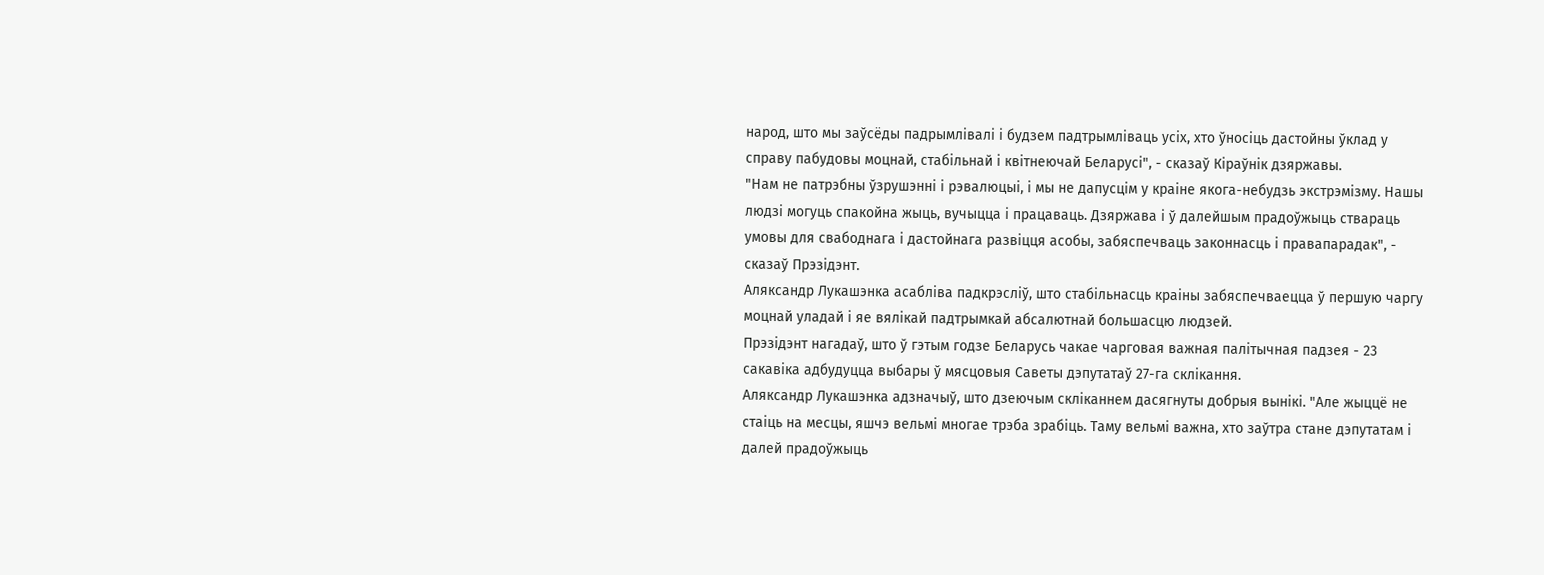народ, што мы заўсёды падрымлівалі і будзем падтрымліваць усіх, хто ўносіць дастойны ўклад у справу пабудовы моцнай, стабільнай і квітнеючай Беларусі", - сказаў Кіраўнік дзяржавы.
"Нам не патрэбны ўзрушэнні і рэвалюцыі, і мы не дапусцім у краіне якога-небудзь экстрэмізму. Нашы людзі могуць спакойна жыць, вучыцца і працаваць. Дзяржава і ў далейшым прадоўжыць ствараць умовы для свабоднага і дастойнага развіцця асобы, забяспечваць законнасць і правапарадак", - сказаў Прэзідэнт.
Аляксандр Лукашэнка асабліва падкрэсліў, што стабільнасць краіны забяспечваецца ў першую чаргу моцнай уладай і яе вялікай падтрымкай абсалютнай большасцю людзей.
Прэзідэнт нагадаў, што ў гэтым годзе Беларусь чакае чарговая важная палітычная падзея - 23 сакавіка адбудуцца выбары ў мясцовыя Саветы дэпутатаў 27-га склікання.
Аляксандр Лукашэнка адзначыў, што дзеючым скліканнем дасягнуты добрыя вынікі. "Але жыццё не стаіць на месцы, яшчэ вельмі многае трэба зрабіць. Таму вельмі важна, хто заўтра стане дэпутатам і далей прадоўжыць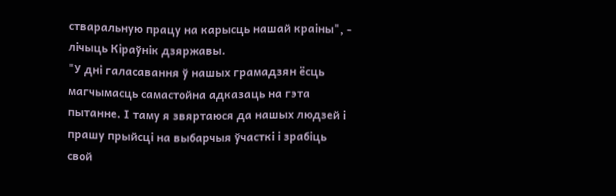стваральную працу на карысць нашай краіны", - лічыць Кіраўнік дзяржавы.
"У дні галасавання ў нашых грамадзян ёсць магчымасць самастойна адказаць на гэта пытанне. І таму я звяртаюся да нашых людзей і прашу прыйсці на выбарчыя ўчасткі і зрабіць свой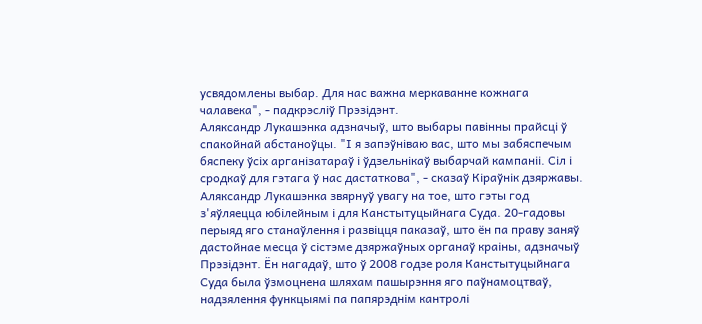усвядомлены выбар. Для нас важна меркаванне кожнага чалавека", - падкрэсліў Прэзідэнт.
Аляксандр Лукашэнка адзначыў, што выбары павінны прайсці ў спакойнай абстаноўцы. "І я запэўніваю вас, што мы забяспечым бяспеку ўсіх арганізатараў і ўдзельнікаў выбарчай кампаніі. Сіл і сродкаў для гэтага ў нас дастаткова", - сказаў Кіраўнік дзяржавы.
Аляксандр Лукашэнка звярнуў увагу на тое, што гэты год з'яўляецца юбілейным і для Канстытуцыйнага Суда. 20-гадовы перыяд яго станаўлення і развіцця паказаў, што ён па праву заняў дастойнае месца ў сістэме дзяржаўных органаў краіны, адзначыў Прэзідэнт. Ён нагадаў, што ў 2008 годзе роля Канстытуцыйнага Суда была ўзмоцнена шляхам пашырэння яго паўнамоцтваў, надзялення функцыямі па папярэднім кантролі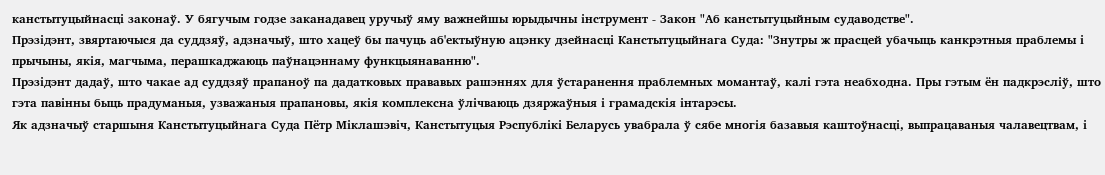канстытуцыйнасці законаў. У бягучым годзе заканадавец уручыў яму важнейшы юрыдычны інструмент - Закон "Аб канстытуцыйным судаводстве".
Прэзідэнт, звяртаючыся да суддзяў, адзначыў, што хацеў бы пачуць аб'ектыўную ацэнку дзейнасці Канстытуцыйнага Суда: "Знутры ж прасцей убачыць канкрэтныя праблемы і прычыны, якія, магчыма, перашкаджаюць паўнацэннаму функцыянаванню".
Прэзідэнт дадаў, што чакае ад суддзяў прапаноў па дадатковых прававых рашэннях для ўстаранення праблемных момантаў, калі гэта неабходна. Пры гэтым ён падкрэсліў, што гэта павінны быць прадуманыя, узважаныя прапановы, якія комплексна ўлічваюць дзяржаўныя і грамадскія інтарэсы.
Як адзначыў старшыня Канстытуцыйнага Суда Пётр Міклашэвіч, Канстытуцыя Рэспублікі Беларусь увабрала ў сябе многія базавыя каштоўнасці, выпрацаваныя чалавецтвам, і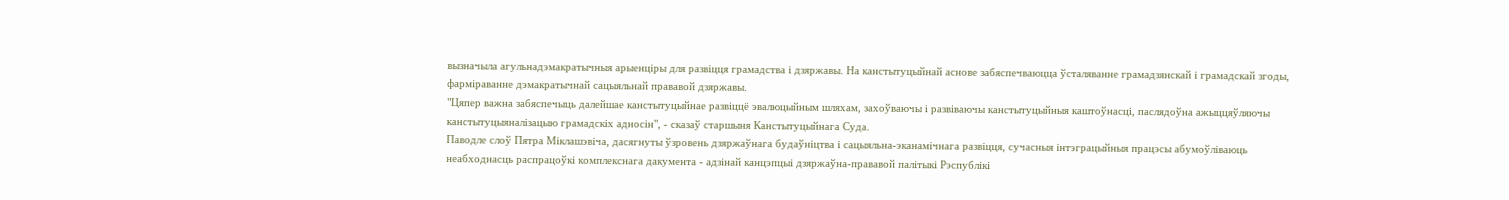вызначыла агульнадэмакратычныя арыенціры для развіцця грамадства і дзяржавы. На канстытуцыйнай аснове забяспечваюцца ўсталяванне грамадзянскай і грамадскай згоды, фарміраванне дэмакратычнай сацыяльнай прававой дзяржавы.
"Цяпер важна забяспечыць далейшае канстытуцыйнае развіццё эвалюцыйным шляхам, захоўваючы і развіваючы канстытуцыйныя каштоўнасці, паслядоўна ажыццяўляючы канстытуцыяналізацыю грамадскіх адносін", - сказаў старшыня Канстытуцыйнага Суда.
Паводле слоў Пятра Міклашэвіча, дасягнуты ўзровень дзяржаўнага будаўніцтва і сацыяльна-эканамічнага развіцця, сучасныя інтэграцыйныя працэсы абумоўліваюць неабходнасць распрацоўкі комплекснага дакумента - адзінай канцэпцыі дзяржаўна-прававой палітыкі Рэспублікі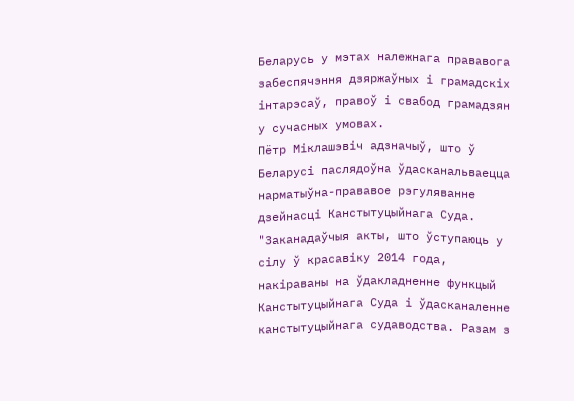Беларусь у мэтах належнага прававога забеспячэння дзяржаўных і грамадскіх інтарэсаў, правоў і свабод грамадзян у сучасных умовах.
Пётр Міклашэвіч адзначыў, што ў Беларусі паслядоўна ўдасканальваецца нарматыўна-прававое рэгуляванне дзейнасці Канстытуцыйнага Суда. "Заканадаўчыя акты, што ўступаюць у сілу ў красавіку 2014 года, накіраваны на ўдакладненне функцый Канстытуцыйнага Суда і ўдасканаленне канстытуцыйнага судаводства. Разам з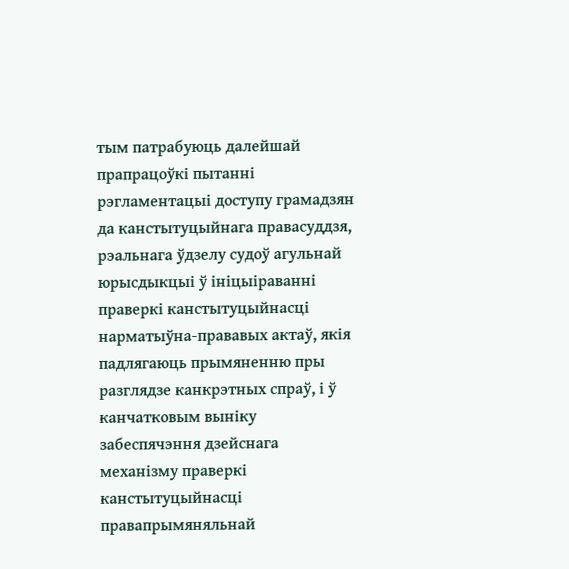тым патрабуюць далейшай прапрацоўкі пытанні рэгламентацыі доступу грамадзян да канстытуцыйнага правасуддзя, рэальнага ўдзелу судоў агульнай юрысдыкцыі ў ініцыіраванні праверкі канстытуцыйнасці нарматыўна-прававых актаў, якія падлягаюць прымяненню пры разглядзе канкрэтных спраў, і ў канчатковым выніку забеспячэння дзейснага механізму праверкі канстытуцыйнасці правапрымяняльнай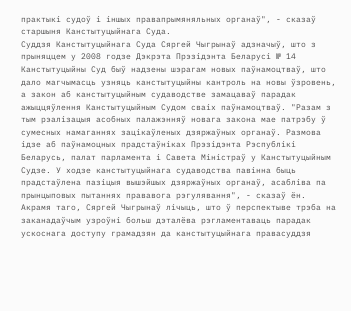практыкі судоў і іншых правапрымяняльных органаў", - сказаў старшыня Канстытуцыйнага Суда.
Суддзя Канстытуцыйнага Суда Сяргей Чыгрынаў адзначыў, што з прыняццем у 2008 годзе Дэкрэта Прэзідэнта Беларусі № 14 Канстытуцыйны Суд быў надзены шэрагам новых паўнамоцтваў, што дало магчымасць узняць канстытуцыйны кантроль на новы ўзровень, а закон аб канстытуцыйным судаводстве замацаваў парадак ажыццяўлення Канстытуцыйным Судом сваіх паўнамоцтваў. "Разам з тым рэалізацыя асобных палажэнняў новага закона мае патрэбу ў сумесных намаганнях зацікаўленых дзяржаўных органаў. Размова ідзе аб паўнамоцных прадстаўніках Прэзідэнта Рэспублікі Беларусь, палат парламента і Савета Міністраў у Канстытуцыйным Судзе. У ходзе канстытуцыйнага судаводства павінна быць прадстаўлена пазіцыя вышэйшых дзяржаўных органаў, асабліва па прынцыповых пытаннях прававога рэгулявання", - сказаў ён.
Акрамя таго, Сяргей Чыгрынаў лічыць, што ў перспектыве трэба на заканадаўчым узроўні больш дэталёва рэгламентаваць парадак ускоснага доступу грамадзян да канстытуцыйнага правасуддзя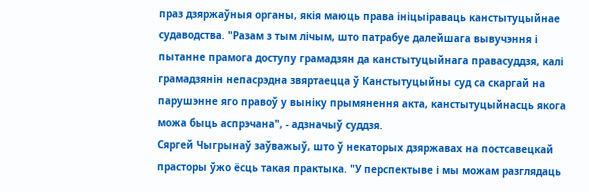праз дзяржаўныя органы, якія маюць права ініцыіраваць канстытуцыйнае судаводства. "Разам з тым лічым, што патрабуе далейшага вывучэння і пытанне прамога доступу грамадзян да канстытуцыйнага правасуддзя, калі грамадзянін непасрэдна звяртаецца ў Канстытуцыйны суд са скаргай на парушэнне яго правоў у выніку прымянення акта, канстытуцыйнасць якога можа быць аспрэчана", - адзначыў суддзя.
Сяргей Чыгрынаў заўважыў, што ў некаторых дзяржавах на постсавецкай прасторы ўжо ёсць такая практыка. "У перспектыве і мы можам разглядаць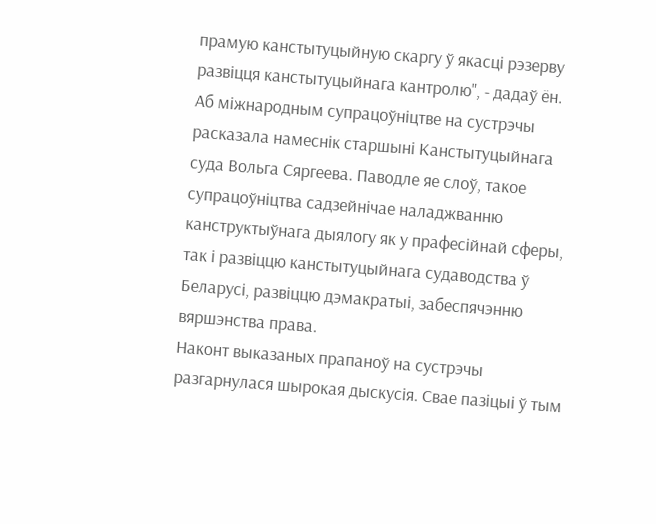прамую канстытуцыйную скаргу ў якасці рэзерву развіцця канстытуцыйнага кантролю", - дадаў ён.
Аб міжнародным супрацоўніцтве на сустрэчы расказала намеснік старшыні Канстытуцыйнага суда Вольга Сяргеева. Паводле яе слоў, такое супрацоўніцтва садзейнічае наладжванню канструктыўнага дыялогу як у прафесійнай сферы, так і развіццю канстытуцыйнага судаводства ў Беларусі, развіццю дэмакратыі, забеспячэнню вяршэнства права.
Наконт выказаных прапаноў на сустрэчы разгарнулася шырокая дыскусія. Свае пазіцыі ў тым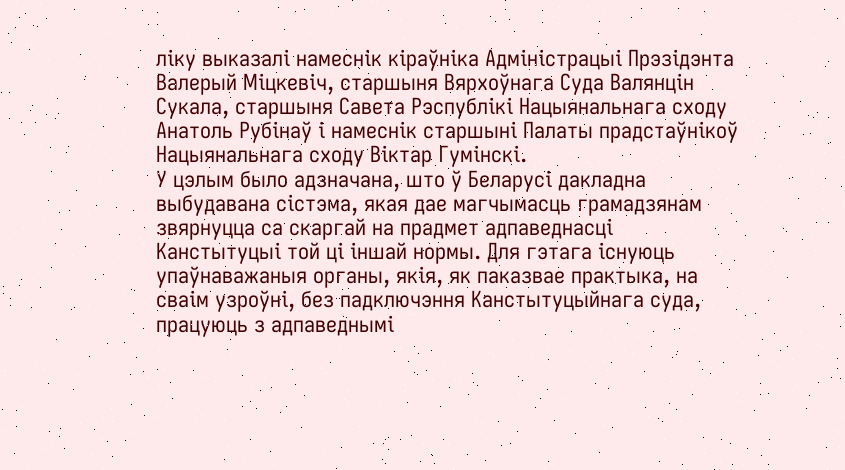ліку выказалі намеснік кіраўніка Адміністрацыі Прэзідэнта Валерый Міцкевіч, старшыня Вярхоўнага Суда Валянцін Сукала, старшыня Савета Рэспублікі Нацыянальнага сходу Анатоль Рубінаў і намеснік старшыні Палаты прадстаўнікоў Нацыянальнага сходу Віктар Гумінскі.
У цэлым было адзначана, што ў Беларусі дакладна выбудавана сістэма, якая дае магчымасць грамадзянам звярнуцца са скаргай на прадмет адпаведнасці Канстытуцыі той ці іншай нормы. Для гэтага існуюць упаўнаважаныя органы, якія, як паказвае практыка, на сваім узроўні, без падключэння Канстытуцыйнага суда, працуюць з адпаведнымі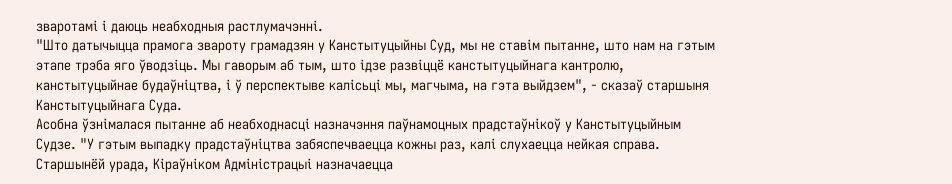зваротамі і даюць неабходныя растлумачэнні.
"Што датычыцца прамога звароту грамадзян у Канстытуцыйны Суд, мы не ставім пытанне, што нам на гэтым этапе трэба яго ўводзіць. Мы гаворым аб тым, што ідзе развіццё канстытуцыйнага кантролю, канстытуцыйнае будаўніцтва, і ў перспектыве калісьці мы, магчыма, на гэта выйдзем", - сказаў старшыня Канстытуцыйнага Суда.
Асобна ўзнімалася пытанне аб неабходнасці назначэння паўнамоцных прадстаўнікоў у Канстытуцыйным Судзе. "У гэтым выпадку прадстаўніцтва забяспечваецца кожны раз, калі слухаецца нейкая справа. Старшынёй урада, Кіраўніком Адміністрацыі назначаецца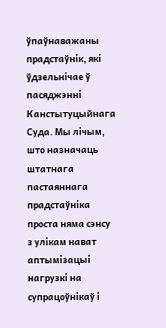ўпаўнаважаны прадстаўнік, які ўдзельнічае ў пасяджэнні Канстытуцыйнага Суда. Мы лічым, што назначаць штатнага пастаяннага прадстаўніка проста няма сэнсу з улікам нават аптымізацыі нагрузкі на супрацоўнікаў і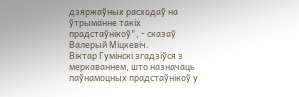дзяржаўных расходаў на ўтрыманне такіх прадстаўнікоў", - сказаў Валерый Міцкевіч.
Віктар Гумінскі згадзіўся з меркаваннем, што назначаць паўнамоцных прадстаўнікоў у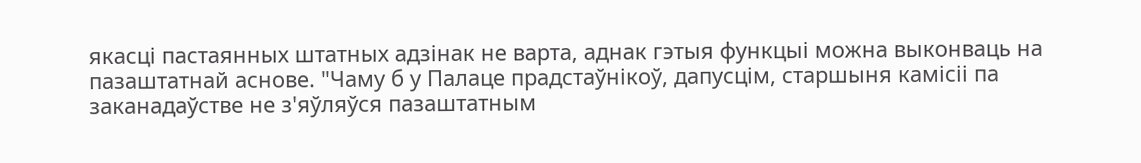якасці пастаянных штатных адзінак не варта, аднак гэтыя функцыі можна выконваць на пазаштатнай аснове. "Чаму б у Палаце прадстаўнікоў, дапусцім, старшыня камісіі па заканадаўстве не з'яўляўся пазаштатным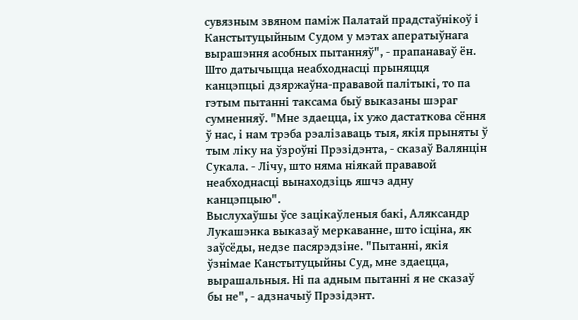сувязным звяном паміж Палатай прадстаўнікоў і Канстытуцыйным Судом у мэтах аператыўнага вырашэння асобных пытанняў", - прапанаваў ён.
Што датычыцца неабходнасці прыняцця канцэпцыі дзяржаўна-прававой палітыкі, то па гэтым пытанні таксама быў выказаны шэраг сумненняў. "Мне здаецца, іх ужо дастаткова сёння ў нас, і нам трэба рэалізаваць тыя, якія прыняты ў тым ліку на ўзроўні Прэзідэнта, - сказаў Валянцін Сукала. - Лічу, што няма ніякай прававой неабходнасці вынаходзіць яшчэ адну канцэпцыю".
Выслухаўшы ўсе зацікаўленыя бакі, Аляксандр Лукашэнка выказаў меркаванне, што ісціна, як заўсёды, недзе пасярэдзіне. "Пытанні, якія ўзнімае Канстытуцыйны Суд, мне здаецца, вырашальныя. Ні па адным пытанні я не сказаў бы не", - адзначыў Прэзідэнт.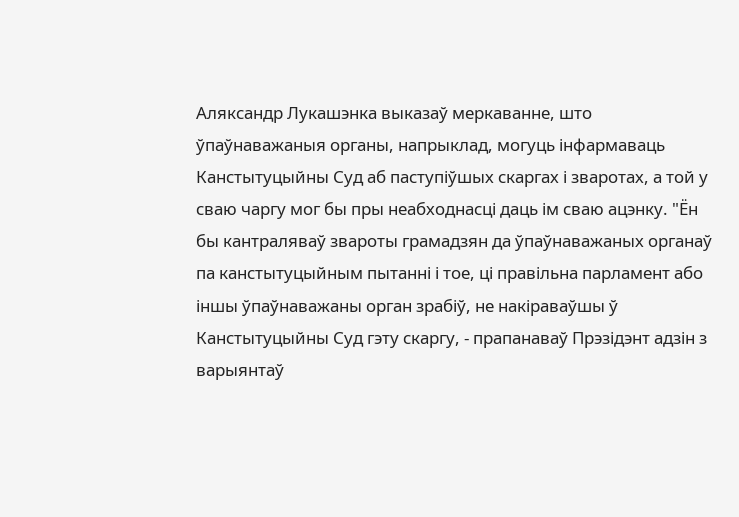Аляксандр Лукашэнка выказаў меркаванне, што ўпаўнаважаныя органы, напрыклад, могуць інфармаваць Канстытуцыйны Суд аб паступіўшых скаргах і зваротах, а той у сваю чаргу мог бы пры неабходнасці даць ім сваю ацэнку. "Ён бы кантраляваў звароты грамадзян да ўпаўнаважаных органаў па канстытуцыйным пытанні і тое, ці правільна парламент або іншы ўпаўнаважаны орган зрабіў, не накіраваўшы ў Канстытуцыйны Суд гэту скаргу, - прапанаваў Прэзідэнт адзін з варыянтаў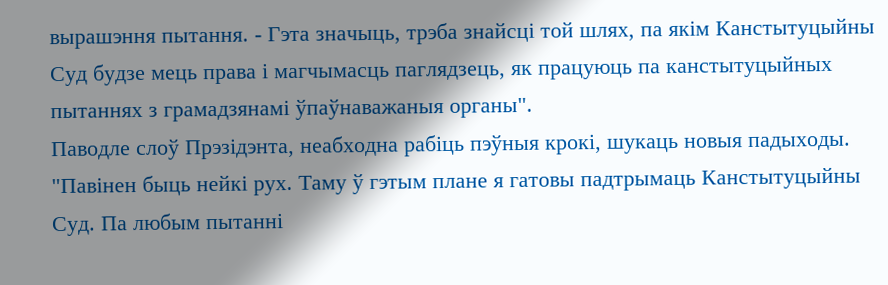вырашэння пытання. - Гэта значыць, трэба знайсці той шлях, па якім Канстытуцыйны Суд будзе мець права і магчымасць паглядзець, як працуюць па канстытуцыйных пытаннях з грамадзянамі ўпаўнаважаныя органы".
Паводле слоў Прэзідэнта, неабходна рабіць пэўныя крокі, шукаць новыя падыходы. "Павінен быць нейкі рух. Таму ў гэтым плане я гатовы падтрымаць Канстытуцыйны Суд. Па любым пытанні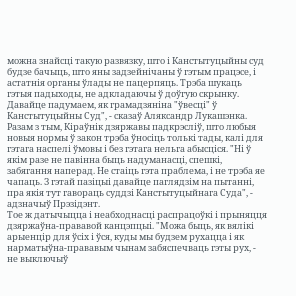можна знайсці такую развязку, што і Канстытуцыйны суд будзе бачыць, што яны задзейнічаны ў гэтым працэсе, і астатнія органы ўлады не пацерпяць. Трэба шукаць гэтыя падыходы, не адкладаючы ў доўгую скрынку. Давайце падумаем, як грамадзяніна "ўвесці" ў Канстытуцыйны Суд", - сказаў Аляксандр Лукашэнка.
Разам з тым, Кіраўнік дзяржавы падкрэсліў, што любыя новыя нормы ў закон трэба ўносіць толькі тады, калі для гэтага наспелі ўмовы і без гэтага нельга абысціся. "Ні ў якім разе не павінна быць надуманасці, спешкі, забягання наперад. Не стаіць гэта праблема, і не трэба яе чапаць. З гэтай пазіцыі давайце паглядзім на пытанні, пра якія тут гавораць суддзі Канстытуцыйнага Суда", - адзначыў Прэзідэнт.
Тое ж датычыцца і неабходнасці распрацоўкі і прыняцця дзяржаўна-прававой канцэпцыі. "Можа быць, як вялікі арыенцір для ўсіх і ўся, куды мы будзем рухацца і як нарматыўна-прававым чынам забяспечваць гэты рух, - не выключыў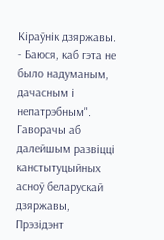Кіраўнік дзяржавы. - Баюся, каб гэта не было надуманым, дачасным і непатрэбным".
Гаворачы аб далейшым развіцці канстытуцыйных асноў беларускай дзяржавы, Прэзідэнт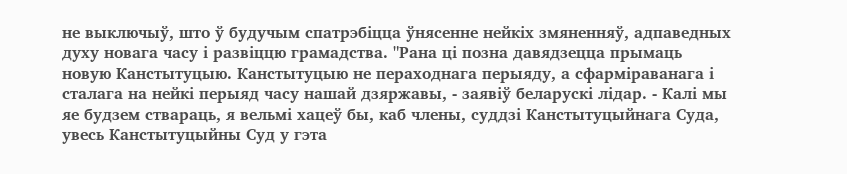не выключыў, што ў будучым спатрэбіцца ўнясенне нейкіх змяненняў, адпаведных духу новага часу і развіццю грамадства. "Рана ці позна давядзецца прымаць новую Канстытуцыю. Канстытуцыю не пераходнага перыяду, а сфарміраванага і сталага на нейкі перыяд часу нашай дзяржавы, - заявіў беларускі лідар. - Калі мы яе будзем ствараць, я вельмі хацеў бы, каб члены, суддзі Канстытуцыйнага Суда, увесь Канстытуцыйны Суд у гэта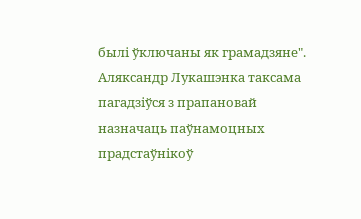былі ўключаны як грамадзяне".
Аляксандр Лукашэнка таксама пагадзіўся з прапановай назначаць паўнамоцных прадстаўнікоў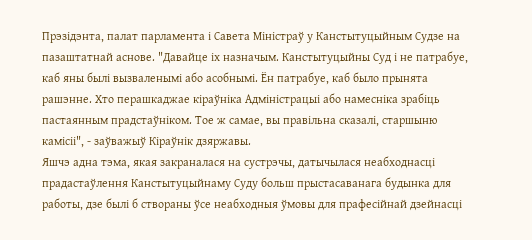Прэзідэнта, палат парламента і Савета Міністраў у Канстытуцыйным Судзе на пазаштатнай аснове. "Давайце іх назначым. Канстытуцыйны Суд і не патрабуе, каб яны былі вызваленымі або асобнымі. Ён патрабуе, каб было прынята рашэнне. Хто перашкаджае кіраўніка Адміністрацыі або намесніка зрабіць пастаянным прадстаўніком. Тое ж самае, вы правільна сказалі, старшыню камісіі", - заўважыў Кіраўнік дзяржавы.
Яшчэ адна тэма, якая закраналася на сустрэчы, датычылася неабходнасці прадастаўлення Канстытуцыйнаму Суду больш прыстасаванага будынка для работы, дзе былі б створаны ўсе неабходныя ўмовы для прафесійнай дзейнасці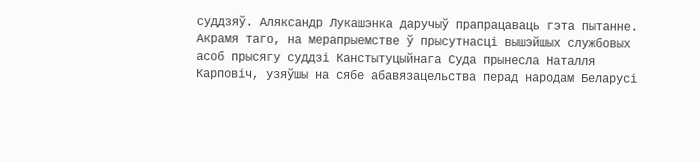суддзяў. Аляксандр Лукашэнка даручыў прапрацаваць гэта пытанне.
Акрамя таго, на мерапрыемстве ў прысутнасці вышэйшых службовых асоб прысягу суддзі Канстытуцыйнага Суда прынесла Наталля Карповіч, узяўшы на сябе абавязацельства перад народам Беларусі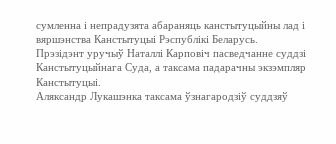сумленна і непрадузята абараняць канстытуцыйны лад і вяршэнства Канстытуцыі Рэспублікі Беларусь.
Прэзідэнт уручыў Наталлі Карповіч пасведчанне суддзі Канстытуцыйнага Суда, а таксама падарачны экзэмпляр Канстытуцыі.
Аляксандр Лукашэнка таксама ўзнагародзіў суддзяў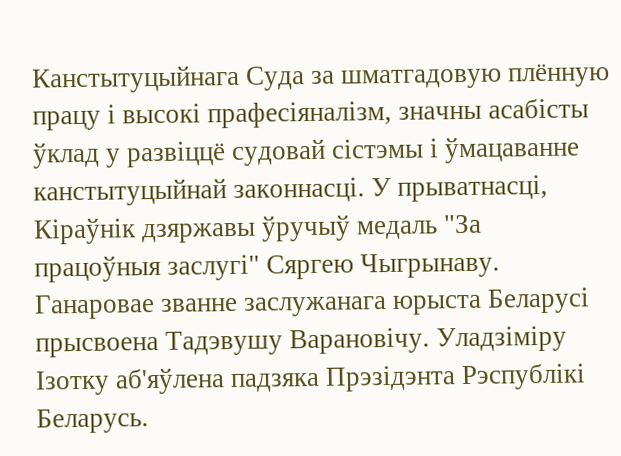Канстытуцыйнага Суда за шматгадовую плённую працу і высокі прафесіяналізм, значны асабісты ўклад у развіццё судовай сістэмы і ўмацаванне канстытуцыйнай законнасці. У прыватнасці, Кіраўнік дзяржавы ўручыў медаль "За працоўныя заслугі" Сяргею Чыгрынаву. Ганаровае званне заслужанага юрыста Беларусі прысвоена Тадэвушу Варановічу. Уладзіміру Ізотку аб'яўлена падзяка Прэзідэнта Рэспублікі Беларусь.